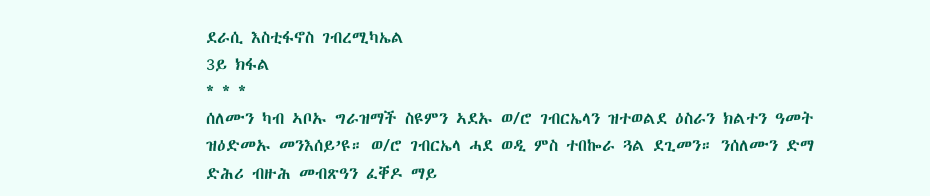ደራሲ እስቲፋኖስ ገብረሚካኤል
3ይ ክፋል
* * *
ሰለሙን ካብ ኣቦኡ ግራዝማች ስዩምን ኣደኡ ወ/ሮ ገብርኤላን ዝተወልደ ዕስራን ክልተን ዓመት ዝዕድመኡ መንእሰይ’ዩ። ወ/ሮ ገብርኤላ ሓደ ወዲ ምስ ተበኰራ ጓል ደጊመን። ንሰለሙን ድማ ድሕሪ ብዙሕ መብጽዓን ፈቐዶ ማይ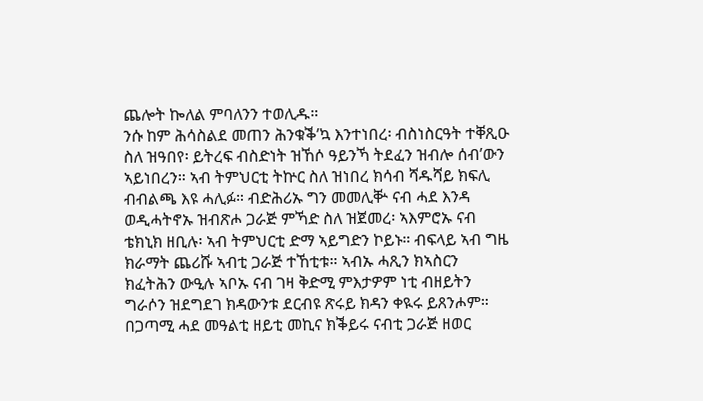ጨሎት ኰለል ምባለንን ተወሊዱ።
ንሱ ከም ሕሳስልደ መጠን ሕንቁቕ’ኳ እንተነበረ፡ ብስነስርዓት ተቐጺዑ ስለ ዝዓበየ፡ ይትረፍ ብስድነት ዝኸሶ ዓይንኻ ትደፈን ዝብሎ ሰብ’ውን ኣይነበረን። ኣብ ትምህርቲ ትኵር ስለ ዝነበረ ክሳብ ሻዱሻይ ክፍሊ ብብልጫ እዩ ሓሊፉ። ብድሕሪኡ ግን መመሊቝ ናብ ሓደ እንዳ ወዲሓትኖኡ ዝብጽሖ ጋራጅ ምኻድ ስለ ዝጀመረ፡ ኣእምሮኡ ናብ ቴክኒክ ዘቢሉ፡ ኣብ ትምህርቲ ድማ ኣይግድን ኮይኑ። ብፍላይ ኣብ ግዜ ክራማት ጨሪሹ ኣብቲ ጋራጅ ተኸቲቱ። ኣብኡ ሓጺን ክኣስርን ክፈትሕን ውዒሉ ኣቦኡ ናብ ገዛ ቅድሚ ምእታዎም ነቲ ብዘይትን ግራሶን ዝደግደገ ክዳውንቱ ደርብዩ ጽሩይ ክዳን ቀዪሩ ይጸንሖም። በጋጣሚ ሓደ መዓልቲ ዘይቲ መኪና ክቕይሩ ናብቲ ጋራጅ ዘወር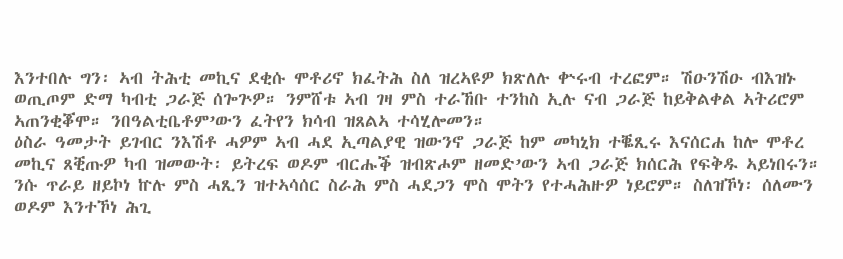እንተበሉ ግን፡ ኣብ ትሕቲ መኪና ደቂሱ ሞቶሪኖ ክፈትሕ ስለ ዝረኣዩዎ ክጽለሉ ቍሩብ ተረፎም። ሽዑንሽዑ ብእዝኑ ወጢጦም ድማ ካብቲ ጋራጅ ሰጐጕዎ። ንምሸቱ ኣብ ገዛ ምስ ተራኸቡ ተንከስ ኢሉ ናብ ጋራጅ ከይቅልቀል ኣትሪሮም ኣጠንቂቖሞ። ንበዓልቲቤቶም’ውን ፈትየን ክሳብ ዝጸልኣ ተሳሂሎመን።
ዕስራ ዓመታት ይገብር ንእሽቶ ሓዎም ኣብ ሓደ ኢጣልያዊ ዝውንኖ ጋራጅ ከም መካኒክ ተቘጺሩ እናሰርሐ ከሎ ሞቶረ መኪና ጸቒጡዎ ካብ ዝመውት፡ ይትረፍ ወዶም ብርሑቕ ዝብጽሖም ዘመድ’ውን ኣብ ጋራጅ ክሰርሕ የፍቅዱ ኣይነበሩን። ንሱ ጥራይ ዘይኮነ ኵሉ ምስ ሓጺን ዝተኣሳሰር ስራሕ ምስ ሓደጋን ሞስ ሞትን የተሓሕዙዎ ነይሮም። ስለዝኾነ፡ ሰለሙን ወዶም እንተኾነ ሕጊ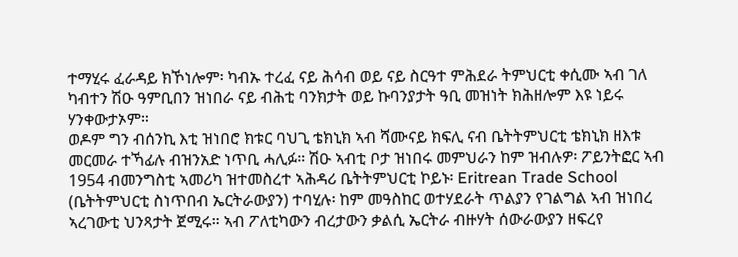ተማሂሩ ፈራዳይ ክኾነሎም፡ ካብኡ ተረፈ ናይ ሕሳብ ወይ ናይ ስርዓተ ምሕደራ ትምህርቲ ቀሲሙ ኣብ ገለ ካብተን ሽዑ ዓምቢበን ዝነበራ ናይ ብሕቲ ባንክታት ወይ ኩባንያታት ዓቢ መዝነት ክሕዘሎም እዩ ነይሩ ሃንቀውታኦም።
ወዶም ግን ብሰንኪ እቲ ዝነበሮ ክቱር ባህጊ ቴክኒክ ኣብ ሻሙናይ ክፍሊ ናብ ቤትትምህርቲ ቴክኒክ ዘእቱ መርመራ ተኻፊሉ ብዝንአድ ነጥቢ ሓሊፉ። ሽዑ ኣብቲ ቦታ ዝነበሩ መምህራን ከም ዝብሉዎ፡ ፖይንትፎር ኣብ 1954 ብመንግስቲ ኣመሪካ ዝተመስረተ ኣሕዳሪ ቤትትምህርቲ ኮይኑ፡ Eritrean Trade School (ቤትትምህርቲ ስነጥበብ ኤርትራውያን) ተባሂሉ፡ ከም መዓስከር ወተሃደራት ጥልያን የገልግል ኣብ ዝነበረ ኣረገውቲ ህንጻታት ጀሚሩ። ኣብ ፖለቲካውን ብረታውን ቃልሲ ኤርትራ ብዙሃት ሰውራውያን ዘፍረየ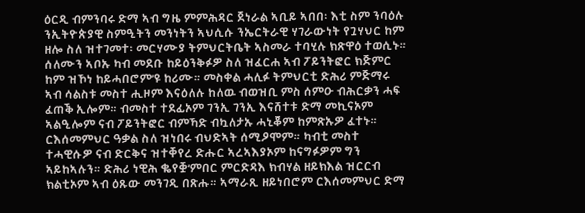ዕርዲ ብምንባሩ ድማ ኣብ ግዜ ምምሕዳር ጀነራል ኣቢይ ኣበበ፡ እቲ ስም ንባዕሉ ንኢትዮጵያዊ ስምዒትን መንነትን ኣህሲሱ ንኤርትራዊ ሃገራውነት የጓሃህር ከም ዘሎ ስለ ዝተገመተ፡ መርሃሙያ ትምህርትቤት ኣስመራ ተባሂሉ ክጽዋዕ ተወሲኑ።
ሰለሙን ኣቦኡ ካብ መደቡ ከይዕንቅፉዎ ስለ ዝፈርሐ ኣብ ፖይንትፎር ክጅምር ከም ዝኾነ ከይሓበሮም’ዩ ከሪሙ። መስቀል ሓሊፉ ትምህርቲ ድሕሪ ምጅማሩ ኣብ ሳልስቱ መስተ ሒዞም እናዕለሉ ከለዉ ብወዝቢ ምስ ሰምዑ ብሕርቃን ሓፍ ፈጠቕ ኢሎም። ብመስተ ተደፊኦም ገንኢ ገንኢ እናሸተቱ ድማ መኪናኦም ኣልዒሎም ናብ ፖይንትፎር ብምኻድ ብኳለታኡ ሓኒቖም ከምጽኡዎ ፈተኑ። ርእሰመምህር ዓቃል ስለ ዝነበሩ ብህድኣት ሰሚዖሞም። ካብቲ መስተ ተሓዊሱዎ ናብ ድርቅና ዝተቐየረ ድሑር ኣረኣእያኦም ከናግፉዎም ግን ኣይከኣሉን። ድሕሪ ነዊሕ ቈየቛ’ምበር ምርድዳእ ክብሃል ዘይክእል ዝርርብ ክልቲኦም ኣብ ዕጹው መንገዲ በጽሑ። ኣማራጺ ዘይነበሮም ርእሰመምህር ድማ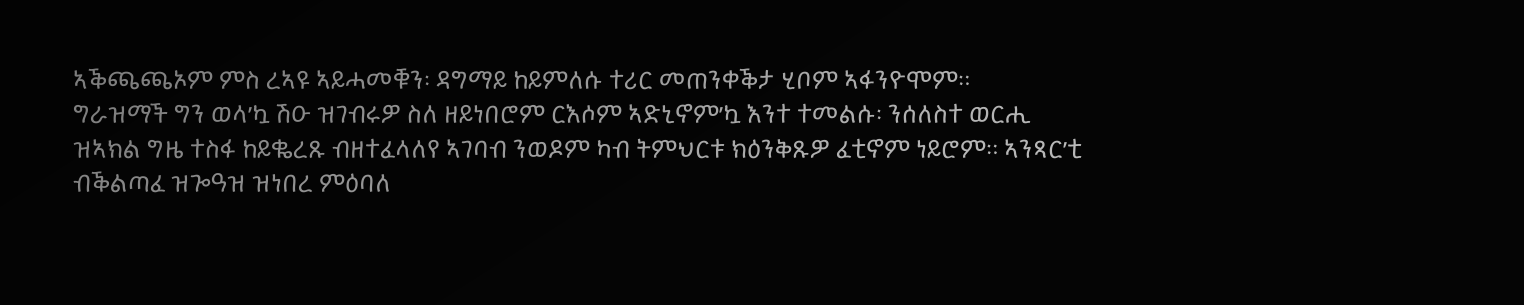ኣቕጫጫኦም ምስ ረኣዩ ኣይሓመቑን፡ ዳግማይ ከይምለሱ ተሪር መጠንቀቕታ ሂቦም ኣፋንዮሞም።
ግራዝማች ግን ወላ’ኳ ሽዑ ዝገብሩዎ ስለ ዘይነበሮም ርእሶም ኣድኒኖም’ኳ እንተ ተመልሱ፡ ንሰለስተ ወርሒ ዝኣክል ግዜ ተስፋ ከይቈረጹ ብዘተፈላለየ ኣገባብ ንወዶም ካብ ትምህርቱ ክዕንቅጹዎ ፈቲኖም ነይሮም። ኣንጻር’ቲ ብቕልጣፈ ዝጐዓዝ ዝነበረ ምዕባለ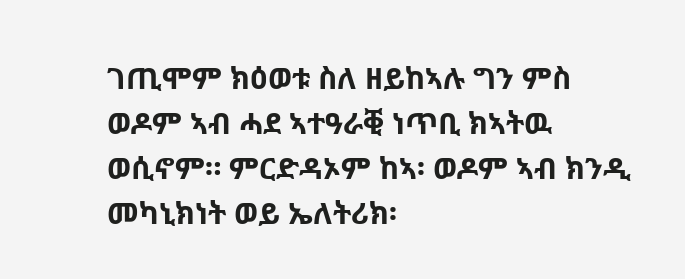ገጢሞም ክዕወቱ ስለ ዘይከኣሉ ግን ምስ ወዶም ኣብ ሓደ ኣተዓራቒ ነጥቢ ክኣትዉ ወሲኖም። ምርድዳኦም ከኣ፡ ወዶም ኣብ ክንዲ መካኒክነት ወይ ኤለትሪክ፡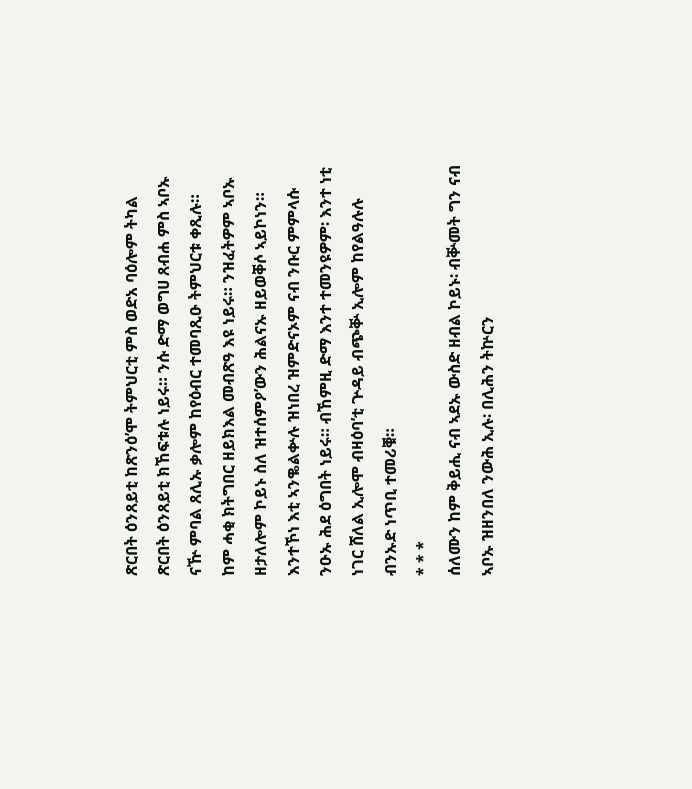ጽርበት ዕንጸይቲ ከጽንዕ’ሞ ትምህርቲ ምስ ወድአ ባዕሎም ትካል ጽርበት ዕንጸይቲ ክኸፍቱሉ ነይሩ። ንሱ ድማ ወግሀ ጸብሐ ምስ ኣቦኡ ናዅ ምባል ጸሊኡ ቃሎም ከየዕብር ተመባጺዑ ትምህርቱ ቀጺሉ። ከም ሓቂ ክትግበር ዘይክእል መብጽዓ እዩ ነይሩ። ንዝፈትዎም ኣቦኡ ዘታለሎም ኮይኑ ስለ ዝተሰምዖ’ውን ሕልናኡ ዘይወቐሶ ኣይኮነን። እንተኾነ እቲ ኣንቈልቍሉ ዝነበረ ዝምድናኦም ናብ ንቡር ምምላሱ ንዑኡ ሕደ ዕግበት ነይሩ። ብኸምዚ ድማ እንተ ተመንዩዎም፡ እንተ ነቲ ነገር ሸለል ኢሎሞ ብዛዕባ’ቲ ጕዳይ ብጭቝ ኢሎም ከየልዓሉሉ ብንኡድ ነጥቢ ተመሪቑ።
* * *
ሰለሙን ከም ቅይሒ ናብ ኣደኡ ውስድ ዘብል ኮይኑ፡ ብቝመት ግን ናብ ኣቦኡ ዝዘንበለ ንውሕ ኢሉ፡ በሊሕን ትኵርን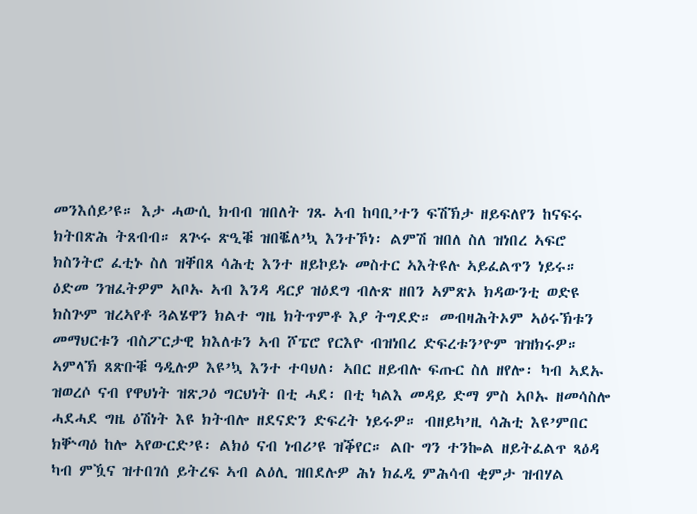መንእሰይ’ዩ። እታ ሓውሲ ክብብ ዝበለት ገጹ ኣብ ከባቢ’ተን ፍሽኽታ ዘይፍለየን ከናፍሩ ክትበጽሕ ትጸብብ። ጸጕሩ ጽዒቑ ዝበቘለ’ኳ እንተኾነ፡ ልምሽ ዝበለ ስለ ዝነበረ ኣፍሮ ክስንትሮ ፈቲኑ ስለ ዝቐበጸ ሳሕቲ እንተ ዘይኮይኑ መስተር ኣእትዩሉ ኣይፈልጥን ነይሩ። ዕድመ ንዝፈትዎም ኣቦኡ ኣብ እንዳ ዳርያ ዝዕደግ ብሉጽ ዘበን ኣምጽኦ ክዳውንቲ ወድዩ ክስጕም ዝረኣየቶ ጓልሄዋን ክልተ ግዜ ክትጥምቶ እያ ትግደድ። መብዛሕትኦም ኣዕሩኽቱን መማህርቱን ብስፖርታዊ ክእለቱን ኣብ ሾፔሮ የርእዮ ብዝነበረ ድፍረቱን’ዮም ዝዝክሩዎ። ኣምላኽ ጸጽቡቑ ዓዲሉዎ እዩ’ኳ እንተ ተባህለ፡ ኣበር ዘይብሉ ፍጡር ስለ ዘየሎ፡ ካብ ኣደኡ ዝወረሶ ናብ የዋህነት ዝጽጋዕ ግርህነት በቲ ሓደ፡ በቲ ካልእ መዳይ ድማ ምስ ኣቦኡ ዘመሳስሎ ሓደሓደ ግዜ ዕሽነት እዩ ክትብሎ ዘደናድን ድፍረት ነይሩዎ። ብዘይካ’ዚ ሳሕቲ እዩ’ምበር ክቝጣዕ ከሎ ኣየውርድ’ዩ፡ ልክዕ ናብ ነብሪ’ዩ ዝቕየር። ልቡ ግን ተንኰል ዘይትፈልጥ ጻዕዳ ካብ ምዃና ዝተበገሰ ይትረፍ ኣብ ልዕሊ ዝበደሉዎ ሕነ ክፈዲ ምሕሳብ ቂምታ ዝብሃል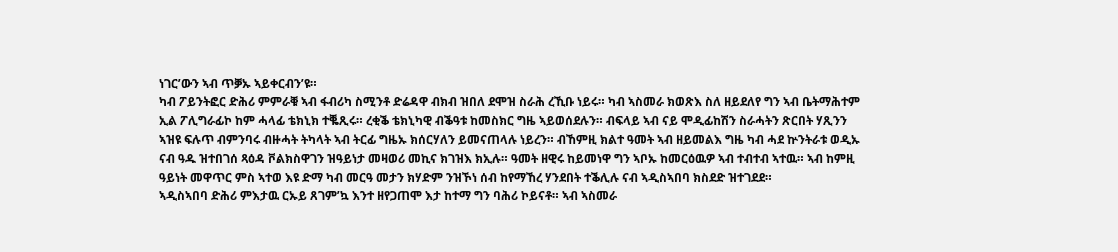ነገር’ውን ኣብ ጥቓኡ ኣይቀርብን’ዩ።
ካብ ፖይንትፎር ድሕሪ ምምራቑ ኣብ ፋብሪካ ስሚንቶ ድሬዳዋ ብክብ ዝበለ ደሞዝ ስራሕ ረኺቡ ነይሩ። ካብ ኣስመራ ክወጽእ ስለ ዘይደለየ ግን ኣብ ቤትማሕተም ኢል ፖሊግራፊኮ ከም ሓላፊ ቴክኒክ ተቘጺሩ። ረቂቕ ቴክኒካዊ ብቕዓቱ ከመስክር ግዜ ኣይወሰደሉን። ብፍላይ ኣብ ናይ ሞዲፊከሽን ስራሓትን ጽርበት ሃጺንን ኣዝዩ ፍሉጥ ብምንባሩ ብዙሓት ትካላት ኣብ ትርፊ ግዜኡ ክሰርሃለን ይመናጠላሉ ነይረን። ብኸምዚ ክልተ ዓመት ኣብ ዘይመልእ ግዜ ካብ ሓደ ኵንትራቱ ወዲኡ ናብ ዓዱ ዝተበገሰ ጻዕዳ ቮልክስዋገን ዝዓይነታ መዛወሪ መኪና ክገዝእ ክኢሉ። ዓመት ዘዊሩ ከይመነዋ ግን ኣቦኡ ከመርዕዉዎ ኣብ ተብተብ ኣተዉ። ኣብ ከምዚ ዓይነት መዋጥር ምስ ኣተወ እዩ ድማ ካብ መርዓ መታን ክሃድም ንዝኾነ ሰብ ከየማኸረ ሃንደበት ተቕሊሉ ናብ ኣዲስኣበባ ክስደድ ዝተገደደ።
ኣዲስኣበባ ድሕሪ ምእታዉ ርኡይ ጸገም’ኳ እንተ ዘየጋጠሞ እታ ከተማ ግን ባሕሪ ኮይናቶ። ኣብ ኣስመራ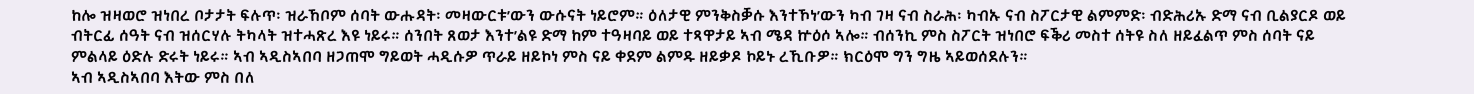ከሎ ዝዛወሮ ዝነበረ ቦታታት ፍሉጥ፡ ዝራኸቦም ሰባት ውሑዳት፡ መዛውርቱ’ውን ውሱናት ነይሮም። ዕለታዊ ምንቅስቓሱ እንተኾነ’ውን ካብ ገዛ ናብ ስራሕ፡ ካብኡ ናብ ስፖርታዊ ልምምድ፡ ብድሕሪኡ ድማ ናብ ቢልያርዶ ወይ ብትርፊ ሰዓት ናብ ዝሰርሃሉ ትካላት ዝተሓጽረ እዩ ነይሩ። ሰንበት ጸወታ እንተ’ልዩ ድማ ከም ተዓዛባይ ወይ ተጻዋታይ ኣብ ሜዳ ኵዕሶ ኣሎ። ብሰንኪ ምስ ስፖርት ዝነበሮ ፍቕሪ መስተ ሰትዩ ስለ ዘይፈልጥ ምስ ሰባት ናይ ምልላይ ዕድሉ ድሩት ነይሩ። ኣብ ኣዲስኣበባ ዘጋጠሞ ግይወት ሓዲሱዎ ጥራይ ዘይኮነ ምስ ናይ ቀደም ልምዱ ዘይቃዶ ኮይኑ ረኺቡዎ። ክርዕሞ ግን ግዜ ኣይወሰደሉን።
ኣብ ኣዲስኣበባ እትው ምስ በለ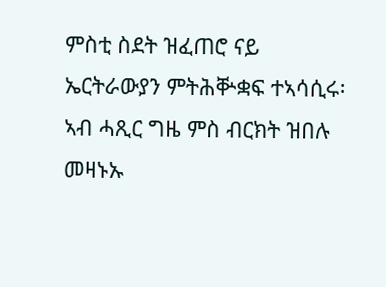ምስቲ ስደት ዝፈጠሮ ናይ ኤርትራውያን ምትሕቝቋፍ ተኣሳሲሩ፡ ኣብ ሓጺር ግዜ ምስ ብርክት ዝበሉ መዛኑኡ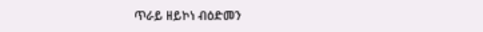ጥራይ ዘይኮነ ብዕድመን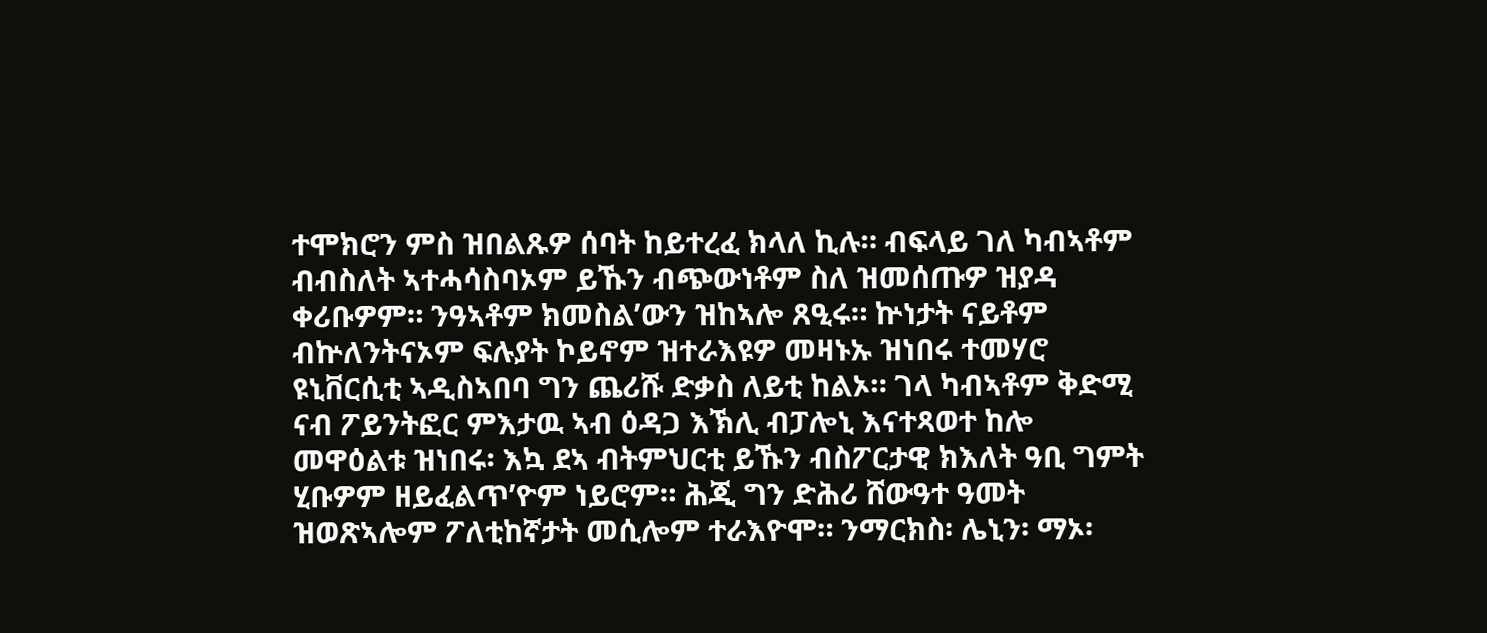ተሞክሮን ምስ ዝበልጹዎ ሰባት ከይተረፈ ክላለ ኪሉ። ብፍላይ ገለ ካብኣቶም ብብስለት ኣተሓሳስባኦም ይኹን ብጭውነቶም ስለ ዝመሰጡዎ ዝያዳ ቀሪቡዎም። ንዓኣቶም ክመስል’ውን ዝከኣሎ ጸዒሩ። ኵነታት ናይቶም ብኵለንትናኦም ፍሉያት ኮይኖም ዝተራእዩዎ መዛኑኡ ዝነበሩ ተመሃሮ ዩኒቨርሲቲ ኣዲስኣበባ ግን ጨሪሹ ድቃስ ለይቲ ከልኦ። ገላ ካብኣቶም ቅድሚ ናብ ፖይንትፎር ምእታዉ ኣብ ዕዳጋ እኽሊ ብፓሎኒ እናተጻወተ ከሎ መዋዕልቱ ዝነበሩ፡ እኳ ደኣ ብትምህርቲ ይኹን ብስፖርታዊ ክእለት ዓቢ ግምት ሂቡዎም ዘይፈልጥ’ዮም ነይሮም። ሕጂ ግን ድሕሪ ሸውዓተ ዓመት ዝወጽኣሎም ፖለቲከኛታት መሲሎም ተራእዮሞ። ንማርክስ፡ ሌኒን፡ ማኦ፡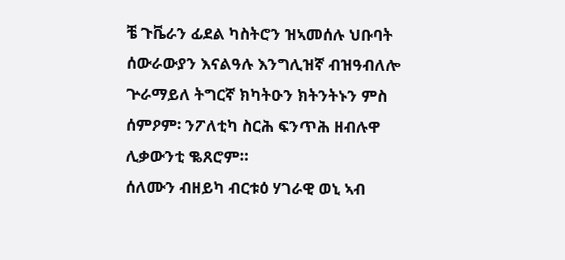ቼ ጉቬራን ፊደል ካስትሮን ዝኣመሰሉ ህቡባት ሰውራውያን እናልዓሉ እንግሊዝኛ ብዝዓብለሎ ጕራማይለ ትግርኛ ክካትዑን ክትንትኑን ምስ ሰምዖም፡ ንፖለቲካ ስርሕ ፍንጥሕ ዘብሉዋ ሊቃውንቲ ቈጸሮም።
ሰለሙን ብዘይካ ብርቱዕ ሃገራዊ ወኒ ኣብ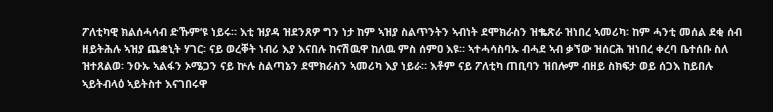ፖለቲካዊ ክልሰሓሳብ ድኹም’ዩ ነይሩ። እቲ ዝያዳ ዝደንጸዎ ግን ነታ ከም ኣዝያ ስልጥንትን ኣብነት ደሞክራስን ዝቈጽራ ዝነበረ ኣመሪካ፡ ከም ሓንቲ መሰል ደቂ ሰብ ዘይትሕሉ ኣዝያ ጨቋኒት ሃገር፡ ናይ ወረቐት ነብሪ እያ እናበሉ ከናሽዉዋ ከለዉ ምስ ሰምዐ እዩ። ኣተሓሳስባኡ ብሓደ ኣብ ቃኘው ዝሰርሕ ዝነበረ ቀረባ ቤተሰቡ ስለ ዝተጸልወ፡ ንዑኡ ኣልፋን ኦሜጋን ናይ ኵሉ ስልጣኔን ደሞክራስን ኣመሪካ እያ ነይራ። እቶም ናይ ፖለቲካ ጠቢባን ዝበሎም ብዘይ ስክፍታ ወይ ሰጋእ ከይበሉ ኣይትብላዕ ኣይትስተ እናገበሩዋ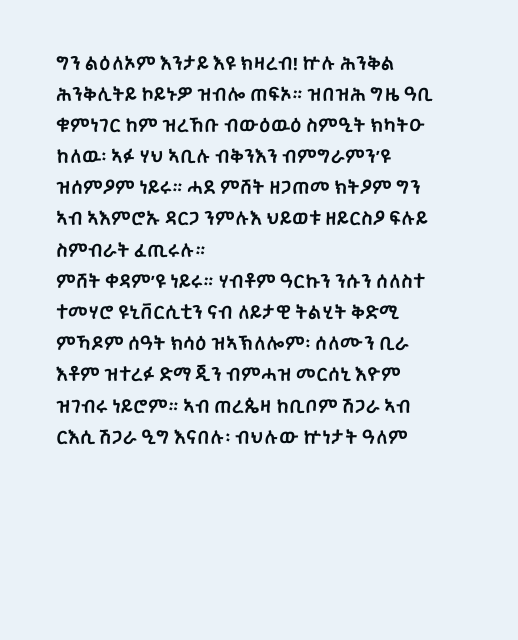ግን ልዕለኦም እንታይ እዩ ክዛረብ! ኵሉ ሕንቅል ሕንቅሊትይ ኮይኑዎ ዝብሎ ጠፍኦ። ዝበዝሕ ግዜ ዓቢ ቁምነገር ከም ዝረኸቡ ብውዕዉዕ ስምዒት ክካትዑ ከለዉ፡ ኣፉ ሃህ ኣቢሉ ብቅንእን ብምግራምን’ዩ ዝሰምዖም ነይሩ። ሓደ ምሸት ዘጋጠመ ክትዖም ግን ኣብ ኣእምሮኡ ዳርጋ ንምሉእ ህይወቱ ዘይርስዖ ፍሉይ ስምብራት ፈጢሩሉ።
ምሸት ቀዳም’ዩ ነይሩ። ሃብቶም ዓርኩን ንሱን ሰለስተ ተመሃሮ ዩኒቨርሲቲን ናብ ለይታዊ ትልሂት ቅድሚ ምኻዶም ሰዓት ክሳዕ ዝኣኽለሎም፡ ሰለሙን ቢራ እቶም ዝተረፉ ድማ ጂን ብምሓዝ መርሰኒ እዮም ዝገብሩ ነይሮም። ኣብ ጠረጴዛ ከቢቦም ሽጋራ ኣብ ርእሲ ሽጋራ ዒግ እናበሉ፡ ብህሉው ኵነታት ዓለም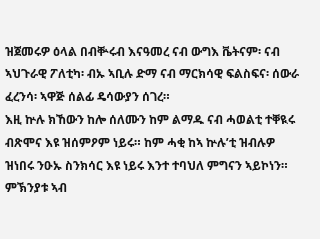ዝጀመሩዎ ዕላል በብቝሩብ እናዓመረ ናብ ውግእ ቬትናም፡ ናብ ኣህጉራዊ ፖለቲካ፡ ብኡ ኣቢሉ ድማ ናብ ማርክሳዊ ፍልስፍና፡ ሰውራ ፈረንሳ፡ ኣዋጅ ሰልፊ ዴሳውያን ሰገረ።
እዚ ኵሉ ክኸውን ከሎ ሰለሙን ከም ልማዱ ናብ ሓወልቲ ተቐዪሩ ብጽሞና እዩ ዝሰምዖም ነይሩ። ከም ሓቂ ከኣ ኵሉ’ቲ ዝብሉዎ ዝነበሩ ንዑኡ ስንክሳር እዩ ነይሩ እንተ ተባህለ ምግናን ኣይኮነን። ምኽንያቱ ኣብ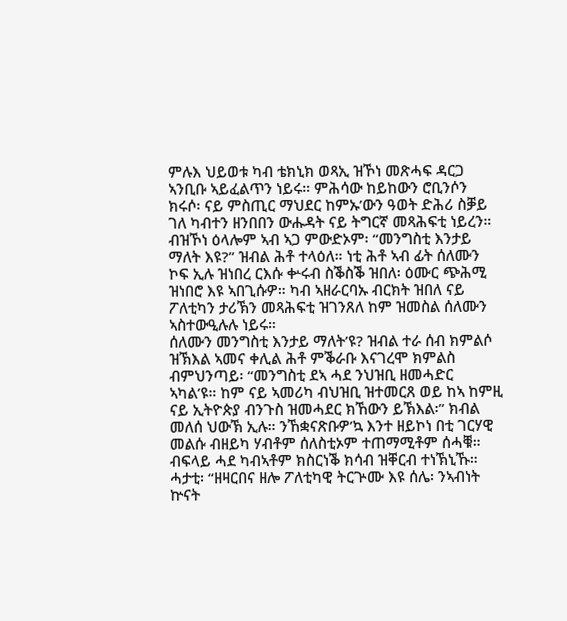ምሉእ ህይወቱ ካብ ቴክኒክ ወጻኢ ዝኾነ መጽሓፍ ዳርጋ ኣንቢቡ ኣይፈልጥን ነይሩ። ምሕሳው ከይከውን ሮቢንሶን ክሩሶ፡ ናይ ምስጢር ማህደር ከምኡ’ውን ዓወት ድሕሪ ስቓይ ገለ ካብተን ዘንበበን ውሑዳት ናይ ትግርኛ መጻሕፍቲ ነይረን። ብዝኾነ ዕላሎም ኣብ ኣጋ ምውድኦም፡ “መንግስቲ እንታይ ማለት እዩ?” ዝብል ሕቶ ተላዕለ። ነቲ ሕቶ ኣብ ፊት ሰለሙን ኮፍ ኢሉ ዝነበረ ርእሱ ቍሩብ ስቕስቕ ዝበለ፡ ዕሙር ጭሕሚ ዝነበሮ እዩ ኣበጊሱዎ። ካብ ኣዘራርባኡ ብርክት ዝበለ ናይ ፖለቲካን ታሪኽን መጻሕፍቲ ዝገንጸለ ከም ዝመስል ሰለሙን ኣስተውዒሉሉ ነይሩ።
ሰለሙን መንግስቲ እንታይ ማለት’ዩ? ዝብል ተራ ሰብ ክምልሶ ዝኽእል ኣመና ቀሊል ሕቶ ምቕራቡ እናገረሞ ክምልስ ብምህንጣይ፡ “መንግስቲ ደኣ ሓደ ንህዝቢ ዘመሓድር ኣካል’ዩ። ከም ናይ ኣመሪካ ብህዝቢ ዝተመርጸ ወይ ከኣ ከምዚ ናይ ኢትዮጵያ ብንጉስ ዝመሓደር ክኸውን ይኽእል፡” ክብል መለሰ ህውኽ ኢሉ። ንኸቋናጽቡዎ’ኳ እንተ ዘይኮነ በቲ ገርሃዊ መልሱ ብዘይካ ሃብቶም ሰለስቲኦም ተጠማሚቶም ሰሓቑ። ብፍላይ ሓደ ካብኣቶም ክስርነቕ ክሳብ ዝቐርብ ተነኽኒኹ።
ሓታቲ፡ “ዘዛርበና ዘሎ ፖለቲካዊ ትርጕሙ እዩ ሰሌ፡ ንኣብነት ኵናት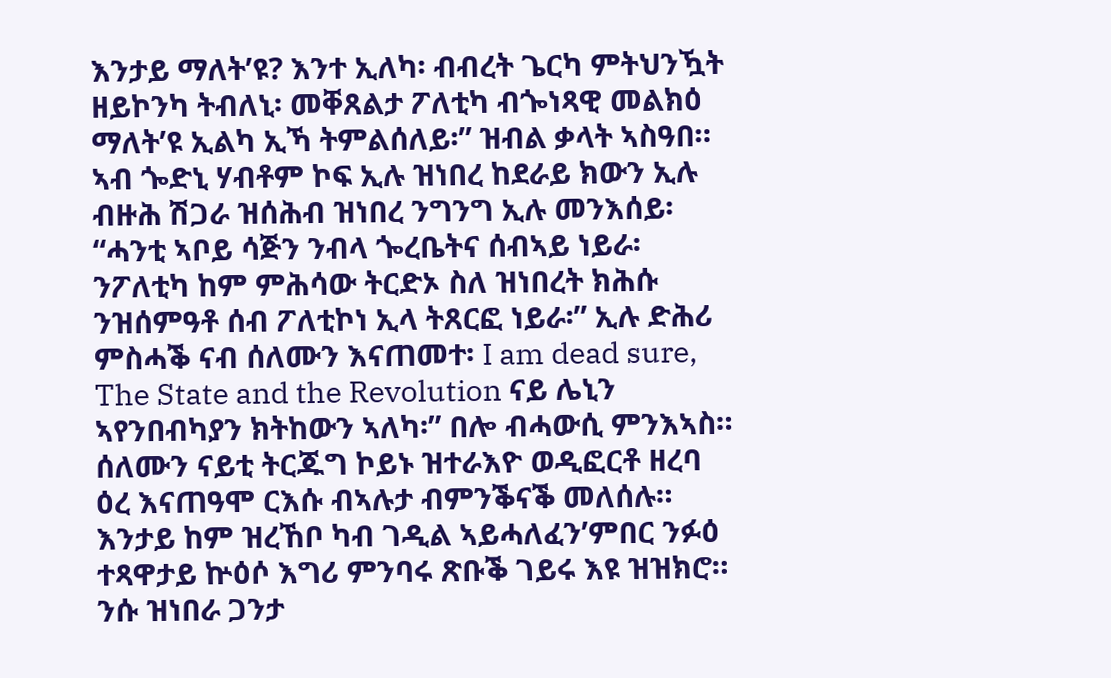እንታይ ማለት’ዩ? እንተ ኢለካ፡ ብብረት ጌርካ ምትህንዃት ዘይኮንካ ትብለኒ፡ መቐጸልታ ፖለቲካ ብጐነጻዊ መልክዕ ማለት’ዩ ኢልካ ኢኻ ትምልሰለይ፡” ዝብል ቃላት ኣስዓበ።
ኣብ ጐድኒ ሃብቶም ኮፍ ኢሉ ዝነበረ ከደራይ ክውን ኢሉ ብዙሕ ሽጋራ ዝሰሕብ ዝነበረ ንግንግ ኢሉ መንእሰይ፡ “ሓንቲ ኣቦይ ሳጅን ንብላ ጐረቤትና ሰብኣይ ነይራ፡ ንፖለቲካ ከም ምሕሳው ትርድኦ ስለ ዝነበረት ክሕሱ ንዝሰምዓቶ ሰብ ፖለቲኮነ ኢላ ትጸርፎ ነይራ፡” ኢሉ ድሕሪ ምስሓቕ ናብ ሰለሙን እናጠመተ፡ I am dead sure, The State and the Revolution ናይ ሌኒን ኣየንበብካያን ክትከውን ኣለካ፡” በሎ ብሓውሲ ምንእኣስ።
ሰለሙን ናይቲ ትርጁግ ኮይኑ ዝተራእዮ ወዲፎርቶ ዘረባ ዕረ እናጠዓሞ ርእሱ ብኣሉታ ብምንቕናቕ መለሰሉ። እንታይ ከም ዝረኸቦ ካብ ገዲል ኣይሓለፈን’ምበር ንፉዕ ተጻዋታይ ኵዕሶ እግሪ ምንባሩ ጽቡቕ ገይሩ እዩ ዝዝክሮ። ንሱ ዝነበራ ጋንታ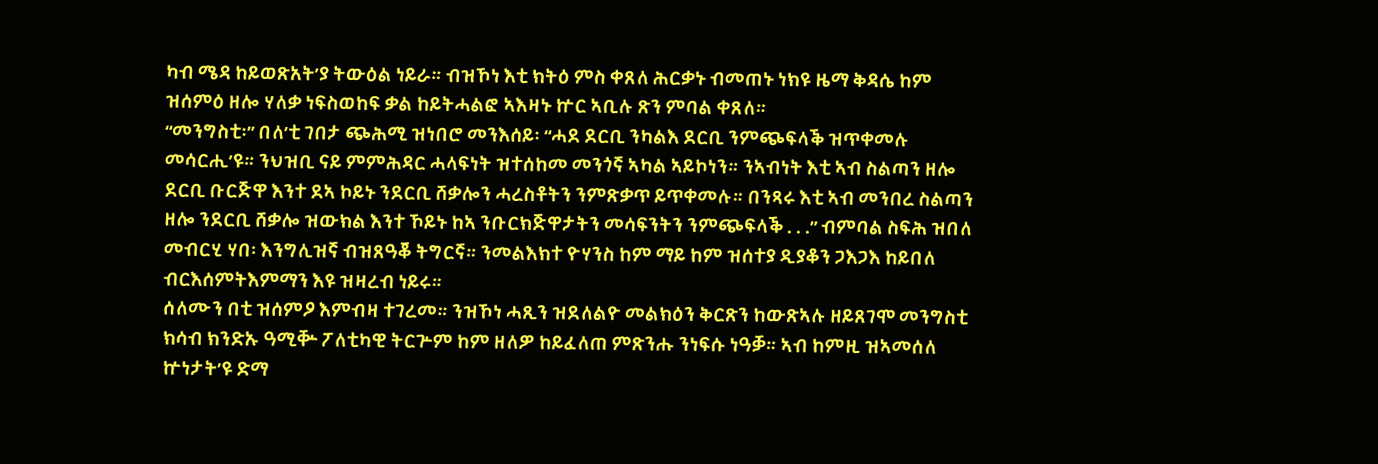ካብ ሜዳ ከይወጽአት’ያ ትውዕል ነይራ። ብዝኾነ እቲ ክትዕ ምስ ቀጸለ ሕርቃኑ ብመጠኑ ነክዩ ዜማ ቅዳሴ ከም ዝሰምዕ ዘሎ ሃለቃ ነፍስወከፍ ቃል ከይትሓልፎ ኣእዛኑ ኵር ኣቢሉ ጽን ምባል ቀጸለ።
“መንግስቲ፡” በለ’ቲ ገበታ ጭሕሚ ዝነበሮ መንእሰይ፡ “ሓደ ደርቢ ንካልእ ደርቢ ንምጭፍላቕ ዝጥቀመሉ መሳርሒ’ዩ። ንህዝቢ ናይ ምምሕዳር ሓላፍነት ዝተሰከመ መንጎኛ ኣካል ኣይኮነን። ንኣብነት እቲ ኣብ ስልጣን ዘሎ ደርቢ ቡርጅዋ እንተ ደኣ ኮይኑ ንደርቢ ሸቃሎን ሓረስቶትን ንምጽቃጥ ይጥቀመሉ። በንጻሩ እቲ ኣብ መንበረ ስልጣን ዘሎ ንደርቢ ሸቃሎ ዝውክል እንተ ኾይኑ ከኣ ንቡርክጅዋታትን መሳፍንትን ንምጭፍላቕ . . .” ብምባል ስፍሕ ዝበለ መብርሂ ሃበ፡ እንግሊዝኛ ብዝጸዓቖ ትግርኛ። ንመልእክተ ዮሃንስ ከም ማይ ከም ዝሰተያ ዲያቆን ጋእጋእ ከይበለ ብርእሰምትእምማን እዩ ዝዛረብ ነይሩ።
ሰለሙን በቲ ዝሰምዖ እምብዛ ተገረመ። ንዝኾነ ሓጺን ዝደለልዮ መልክዕን ቅርጽን ከውጽኣሉ ዘይጸገሞ መንግስቲ ክሳብ ክንድኡ ዓሚቝ ፖለቲካዊ ትርጕም ከም ዘለዎ ከይፈለጠ ምጽንሑ ንነፍሱ ነዓቓ። ኣብ ከምዚ ዝኣመሰለ ኵነታት’ዩ ድማ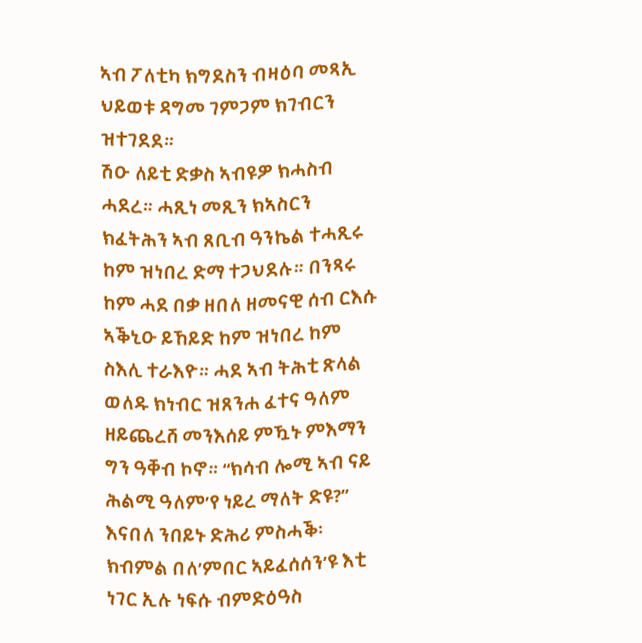ኣብ ፖለቲካ ክግደስን ብዛዕባ መጻኢ ህይወቱ ዳግመ ገምጋም ክገብርን ዝተገደደ።
ሽዑ ለይቲ ድቃስ ኣብዩዎ ክሓስብ ሓደረ። ሓጺነ መጺን ክኣስርን ክፈትሕን ኣብ ጸቢብ ዓንኬል ተሓጺሩ ከም ዝነበረ ድማ ተጋህደሉ። በንጻሩ ከም ሓደ በቃ ዘበለ ዘመናዊ ሰብ ርእሱ ኣቕኒዑ ይኸይድ ከም ዝነበረ ከም ስእሊ ተራእዮ። ሓደ ኣብ ትሕቲ ጽላል ወለዱ ክነብር ዝጸንሐ ፈተና ዓለም ዘይጨረሸ መንእሰይ ምዃኑ ምእማን ግን ዓቐብ ኮኖ። “ክሳብ ሎሚ ኣብ ናይ ሕልሚ ዓለም’የ ነይረ ማለት ድዩ?” እናበለ ንበይኑ ድሕሪ ምስሓቕ፡ ክብምል በለ’ምበር ኣይፈሰሰን’ዩ እቲ ነገር ኢሉ ነፍሱ ብምድዕዓስ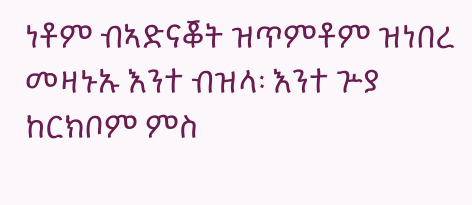ነቶም ብኣድናቖት ዝጥምቶም ዝነበረ መዛኑኡ እንተ ብዝላ፡ እንተ ጕያ ከርክቦም ምስ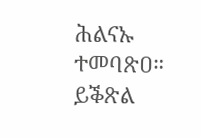ሕልናኡ ተመባጽዐ።
ይቕጽል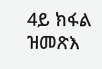4ይ ክፋል ዝመጽእ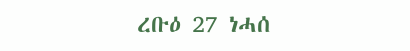ረቡዕ 27 ነሓሰ